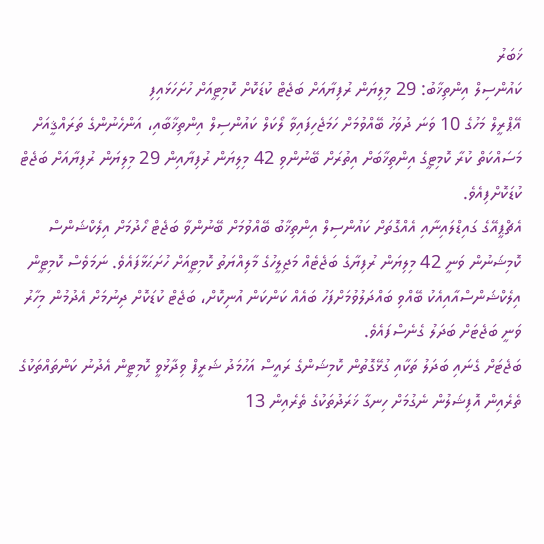ޚަބަރު
ކައުންސިލް އިންތިޚާބު: 29 މިލިޔަން ރުފިޔާއަށް ބަޖެޓް ކުޑަކޮށް ކޮމިޓީއަށް ހުށަހަޅައިފި
އޭޕްރީލް މަހުގެ 10 ވަނަ ދުވަހު ބޭއްވުމަށް ހަމަޖެހިފައިވާ ލޯކަލް ކައުންސިލް އިންތިޚާބާއި، އަންހެނުންގެ ތަރައްޤީއަށް މަސައްކަތް ކުރާ ކޮމިޓީގެ އިންތިޚާބަށް އިތުރަށް ބޭނުންވި 42 މިލިޔަން ރުފިޔާއިން 29 މިލިޔަން ރުފިޔާއަށް ބަޖެޓް ކުޑަކޮށްފިއެވެ.
އެޗްޕީއޭގެ ގައިޑްލައިނާއި އެއްގޮތަށް ކައުންސިލް އިންތިޚާބު ބޭއްވުމަށް ބޭނުންވާ ބަޖެޓް ހޯދުމަށް އިލެކްޝަންސް ކޮމިޝަނުން ވަނީ 42 މިލިޔަން ރުފިޔާގެ ބަޖެޓެއް މަޖިލީހުގެ މާލިއްޔަތު ކޮމިޓީއަށް ހުށަޙަޅާފައެވެ. ނަމަވެސް ކޮމިޓީން އިލެކްޝަންސްއާއިއެކު ބޭއްވި ބައްދަލުވުމަށްފަހު ބައެއް ކަންކަން އުނިކޮށް، ބަޖެޓް ކުޑަކޮށް ދިނުމަށް އެދުމުން މިހާރު ވަނީ ބަޖެޓަށް ބަދަލު ގެނެސްފައެވެ.
ބަޖެޓަށް ގެނައި ބަދަލު ތަކާއި ގުޅޭގޮތުން ކޮމިޝަންގެ ރައީސް އަހުމަދު ޝަރީފް ވިދާޅުވީ ކޮމިޓީން އެދުނު ކަންތައްތަކުގެ ތެރެއިން އޮފިޝަލުން ނެގުމަށް ހިނގާ ޚަރަދުތަކުގެ ތެރެއިން 13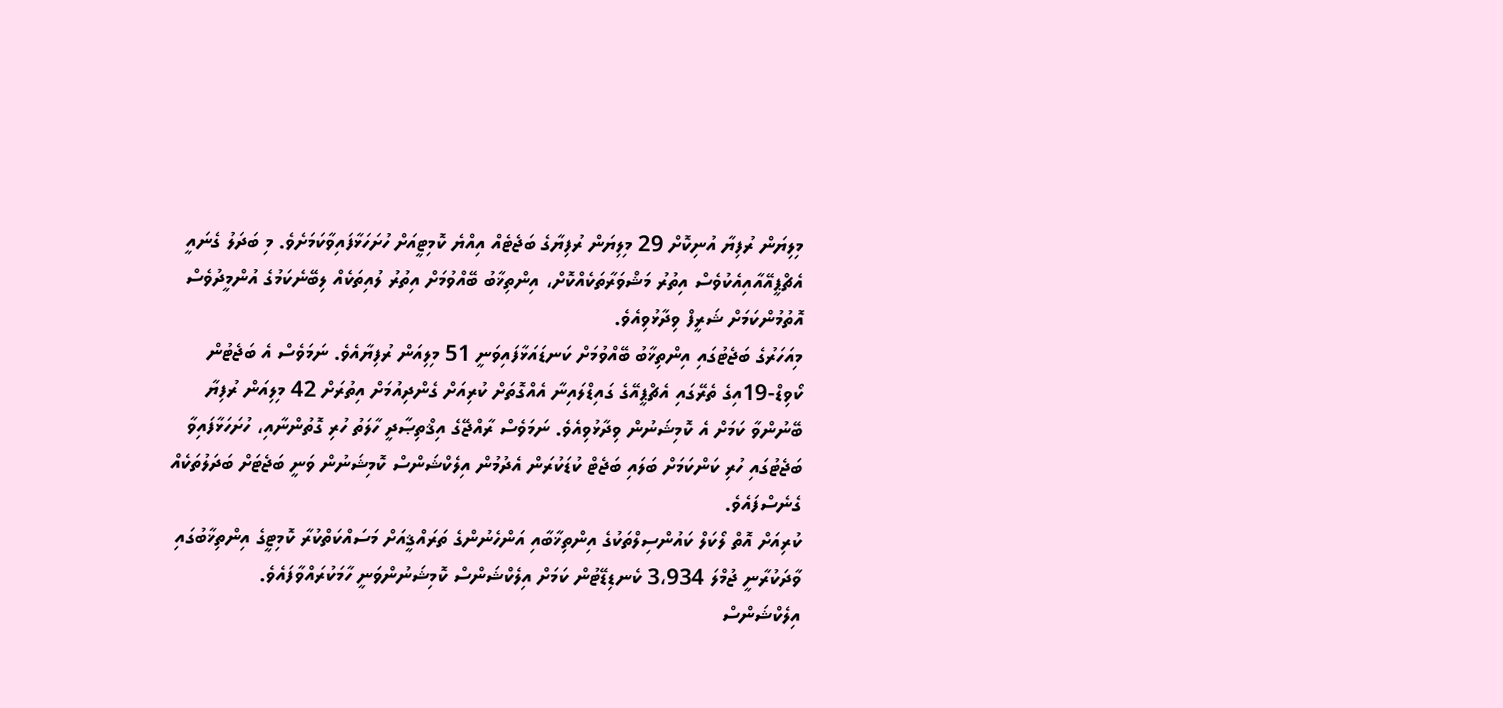މިލިޔަން ރުފިޔާ އުނިކޮށް 29 މިލިޔަން ރުފިޔާގެ ބަޖެޓެއް އިއްޔެ ކޮމިޓީއަށް ހުށަހަޅާފައިވާކަމަށެވެ. މި ބަދަލު ގެނައީ އެޗްޕީއޭއާއިއެކުވެސް އިތުރު މަޝްވަރާތަކެއްކޮށް، އިންތިޚާބު ބޭއްވުމަށް އިތުރު ލުއިތަކެއް ލިބޭނެކަމުގެ އުންމީދުވެސް އޮތުމުންކަމަށް ޝަރީފް ވިދާޅުވިއެވެ.
މިއަހަރުގެ ބަޖެޓުގައި އިންތިޚާބު ބޭއްވުމަށް ކަނޑައަޅާފައިވަނީ 51 މިލިއަން ރުފިޔާއެވެ. ނަމަވެސް އެ ބަޖެޓުން ކޯވިޑް-19އިގެ ތެރޭގައި އެޗްޕީއޭގެ ގައިޑްލައިނާ އެއްގޮތަށް ކުރިއަށް ގެންދިއުމަށް އިތުރަށް 42 މިލިއަން ރުފިޔާ ބޭނުންވާ ކަމަށް އެ ކޮމިޝަނުން ވިދާޅުވިއެވެ. ނަމަވެސް ރާއްޖޭގެ އިޤްތިޞާދީ ހާލަތު ހުރި ގޮތުންނާއި، ހުށަހަޅާފައިވާ ބަޖެޓުގައި ހުރި ކަންކަމަށް ބަލައި ބަޖެޓް ކުޑަކުރަން އެދުމުން އިލެކްޝަންސް ކޮމިޝަނުން ވަނީ ބަޖެޓަށް ބަދަލުތަކެއް ގެނެސްފައެވެ.
ކުރިއަށް އޮތް ލޯކަލް ކައުންސިލްތަކުގެ އިންތިޚާބާއި އަންހެނުންގެ ތަރައްޤީއަށް މަސައްކަތްކުރާ ކޮމިޓީގެ އިންތިޚާބުގައި ވާދަކުރާނީ ޖުމްލަ 3،934 ކެނޑިޑޭޓުން ކަމަށް އިލެކްޝަންސް ކޮމިޝަނުންވަނީ ހާމަކުރައްވާފައެވެ.
އިލެކްޝަންސް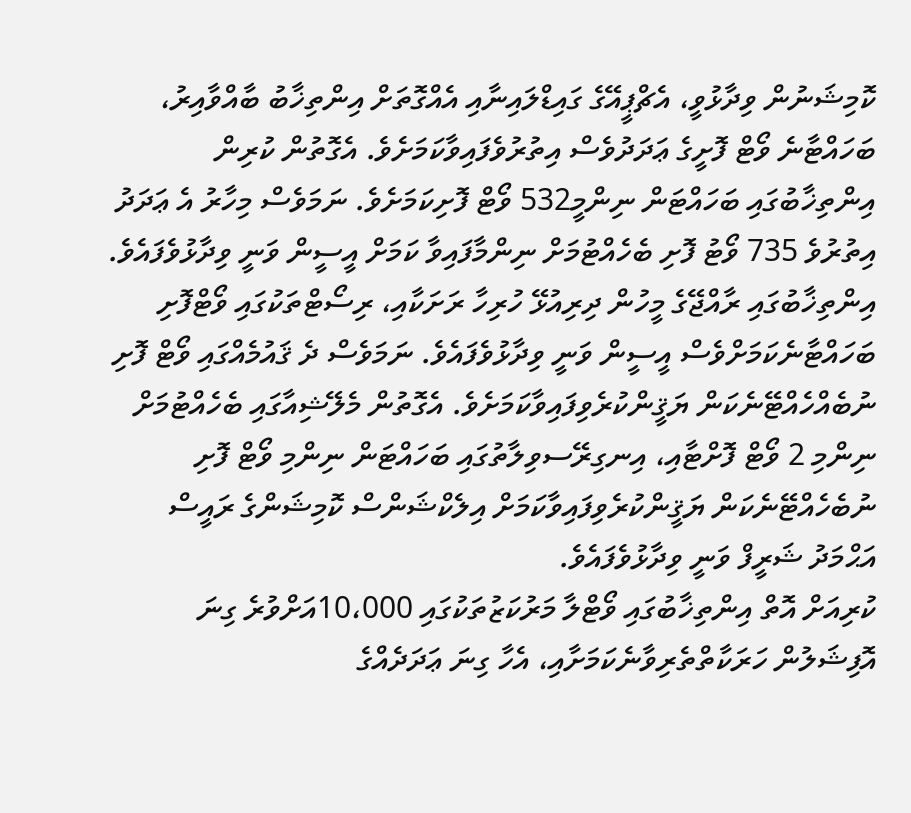ކޮމިޝަނުން ވިދާޅުވީ، އެޗްޕީއޭގެ ގައިޑްލައިނާއި އެއްގޮތަށް އިންތިޚާބު ބާއްވާއިރު، ބަހައްޓާނެ ވޯޓް ފޮށީގެ ޢަދަދުވެސް އިތުރުވެފައިވާކަމަށެވެ. އެގޮތުން ކުރިން އިންތިޚާބުގައި ބަހައްޓަން ނިންމީ532 ވޯޓް ފޮށިކަމަށެވެ. ނަމަވެސް މިހާރު އެ ޢަދަދު އިތުރުވެ 735 ވޯޓު ފޮށި ބެހެއްޓުމަށް ނިންމާފައިވާ ކަމަށް އީސީން ވަނީ ވިދާޅުވެފައެވެ. އިންތިޚާބުގައި ރާއްޖޭގެ މީހުން ދިރިއުޅޭ ހުރިހާ ރަށަކާއި، ރިސޯޓްތަކުގައި ވޯޓްފޮށި ބަހައްޓާނެކަމަށްވެސް އީސީން ވަނީ ވިދާޅުވެފައެވެ. ނަމަވެސް ދެ ޤައުމެއްގައި ވޯޓް ފޮށި ނުބެއްހެއްޓޭނެކަން ޔަޤީންކުރެވިފައިވާކަމަށެވެ. އެގޮތުން މެލޭޝިއާގައި ބެހެއްޓުމަށް ނިންމި 2 ވޯޓް ފޮށްޓާއި، އިނގިރޭސވިލާތުގައި ބަހައްޓަން ނިންމި ވޯޓް ފޮށި ނުބެހެއްޓޭނެކަން ޔަޤީންކުރެވިފައިވާކަމަށް އިލެކްޝަންސް ކޮމިޝަންގެ ރައީސް އަޙްމަދު ޝަރީފް ވަނީ ވިދާޅުވެފައެވެ.
ކުރިއަށް އޮތް އިންތިޚާބުގައި ވޯޓްލާ މަރުކަޒުތަކުގައި 10،000އަށްވުރެ ގިނަ އޮފިޝަލުން ހަރަކާތްތެރިވާނެކަމަށާއި، އެހާ ގިނަ ޢަދަދެއްގެ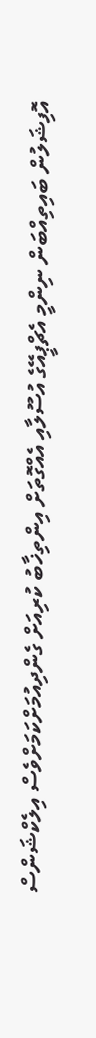އޮފިޝަލުން ބައިތިއްބަން ނިންމީ އެޗްޕީއޭގެ އުސޫލާއި އެއްގޮތަށް އިންތިޚާބު ކުރިއަށް ގެންދިއުމަށްކަމަށްވެސް އިލެކްޝަންސް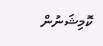ކޮމިޝަނުން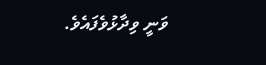ވަނީ ވިދާޅުވެފައެވެ.